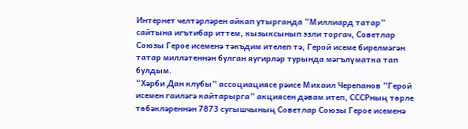Интернет челтәрләрен айкап утырганда “Миллиард татар” сайтына игътибар иттем, кызыксынып эзли торгач, Советлар Союзы Герое исеменә тәкъдим ителеп тә, Герой исеме бирелмәгән татар милләтеннән булган яугирләр турында мәгълүматка тап булдым.
“Хәрби Дан клубы” ассоциациясе рәисе Михаил Черепанов “Герой исемен гаиләгә кайтарырга” акциясен дәвам итеп, СССРның төрле төбәкләреннән 7873 сугышчының Советлар Союзы Герое исеменә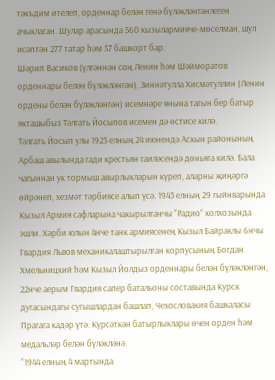тәкъдим ителеп, орденнар белән генә бүләкләнгәнлеген ачыклаган. Шулар арасында 560 кызылармияче-мөселман, шул исәптән 277 татар һәм 57 башкорт бар.
Шәрип Васиков (үлгәннән соң Ленин һәм Шәйморатов орденнары белән бүләкләнгән), Зиннәтулла Хисмәтуллин (Ленин ордены белән бүләкләнгән) исемнәре янына тагын бер батыр якташыбыз Тәлгать Йосыпов исемен дә өстисе килә.
Тәлгать Йосып улы 1925 елның 24 июнендә Аскын районының Арбаш авылында гади крестьян гаиләсендә дөньяга килә. Бала чагыннан ук тормыш авырлыкларын күреп, аларны җиңәргә өйрәнеп, хезмәт тәрбиясе алып үсә. 1943 елның 29 гыйнварында Кызыл Армия сафларына чакырылганчы “Радио” колхозында эшли. Хәрби юлын 4нче танк армиясенең Кызыл Байраклы 6нчы Гвардия Львов механикалаштырылган корпусының Богдан Хмельницкий һәм Кызыл Йолдыз орденнары белән бүләкләнгән, 22нче аерым Гвардия сапер батальоны составында Курск дугасындагы сугышлардан башлап, Чехословакия башкаласы Прагага кадәр үтә. Күрсәткән батырлыклары өчен орден һәм медальләр белән бүләкләнә.
“1944 елның 4 мартында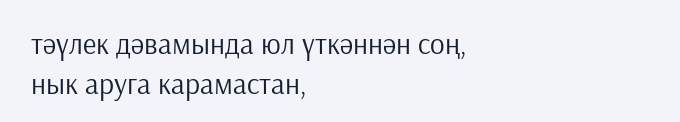тәүлек дәвамында юл үткәннән соң, нык аруга карамастан,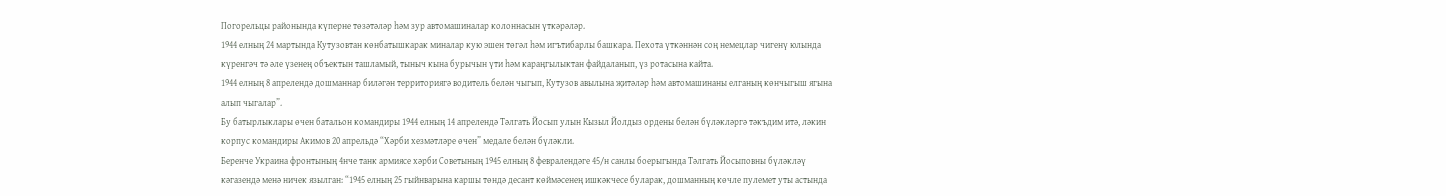Погорельцы районында күперне төзәтәләр һәм зур автомашиналар колоннасын үткәрәләр.
1944 елның 24 мартында Кутузовтан көнбатышкарак миналар кую эшен төгәл һәм игътибарлы башкара. Пехота үткәннән соң немецлар чигенү юлында күренгәч тә әле үзенең объектын ташламый, тыныч кына бурычын үти һәм караңгылыктан файдаланып, үз ротасына кайта.
1944 елның 8 апрелендә дошманнар биләгән территориягә водитель белән чыгып, Кутузов авылына җитәләр һәм автомашинаны елганың көнчыгыш ягына алып чыгалар”.
Бу батырлыклары өчен батальон командиры 1944 елның 14 апрелендә Тәлгать Йосып улын Кызыл Йолдыз ордены белән бүләкләргә тәкъдим итә, ләкин корпус командиры Акимов 20 апрельдә “Хәрби хезмәтләре өчен” медале белән бүләкли.
Беренче Украина фронтының 4нче танк армиясе хәрби Советының 1945 елның 8 февралендәге 45/н санлы боерыгында Тәлгать Йосыповны бүләкләү кәгазендә менә ничек язылган: “1945 елның 25 гыйнварына каршы төндә десант көймәсенең ишкәкчесе буларак, дошманның көчле пулемет уты астында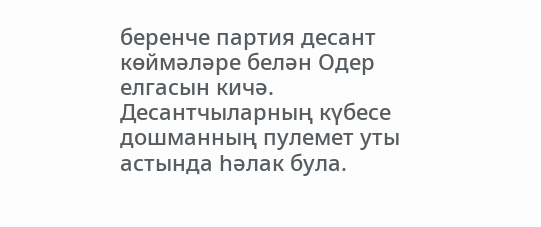беренче партия десант көймәләре белән Одер елгасын кичә. Десантчыларның күбесе дошманның пулемет уты астында һәлак була.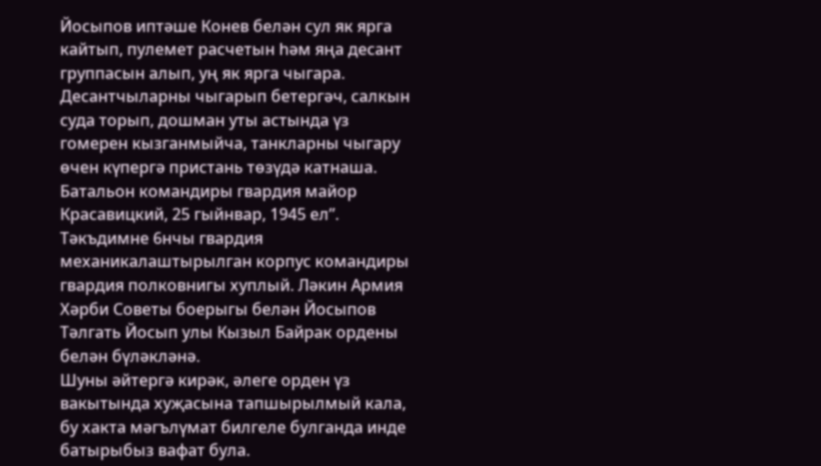Йосыпов иптәше Конев белән сул як ярга кайтып, пулемет расчетын һәм яңа десант группасын алып, уң як ярга чыгара. Десантчыларны чыгарып бетергәч, салкын суда торып, дошман уты астында үз гомерен кызганмыйча, танкларны чыгару өчен күпергә пристань төзүдә катнаша.
Батальон командиры гвардия майор Красавицкий, 25 гыйнвар, 1945 ел”.
Тәкъдимне 6нчы гвардия механикалаштырылган корпус командиры гвардия полковнигы хуплый. Ләкин Армия Хәрби Советы боерыгы белән Йосыпов Тәлгать Йосып улы Кызыл Байрак ордены белән бүләкләнә.
Шуны әйтергә кирәк, әлеге орден үз вакытында хуҗасына тапшырылмый кала, бу хакта мәгълүмат билгеле булганда инде батырыбыз вафат була.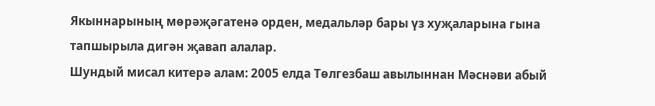Якыннарының мөрәҗәгатенә орден, медальләр бары үз хуҗаларына гына тапшырыла дигән җавап алалар.
Шундый мисал китерә алам: 2005 елда Төлгезбаш авылыннан Мәснәви абый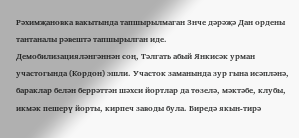Рәхимҗановка вакытында тапшырылмаган 3нче дәрәҗә Дан ордены тантаналы рәвештә тапшырылган иде.
Демобилизацияләнгәннән соң, Тәлгать абый Янкисәк урман участогында (Кордон) эшли. Участок заманында зур гына исәпләнә, бараклар белән беррәттән шәхси йортлар да төзелә, мәктәбе, клубы, икмәк пешерү йорты, кирпеч заводы була. Биредә якын-тирә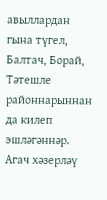авыллардан гына түгел, Балтач, Борай, Тәтешле районнарыннан да килеп эшләгәннәр. Агач хәзерләү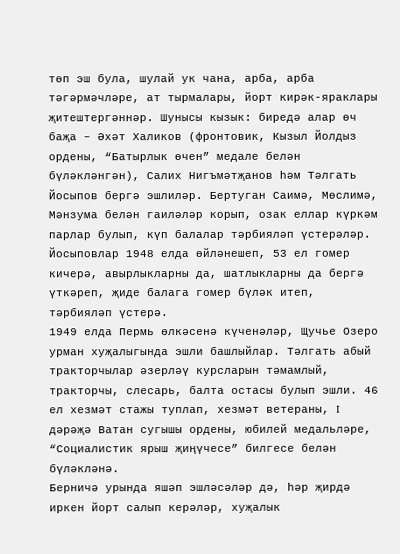төп эш була, шулай ук чана, арба, арба тәгәрмәчләре, ат тырмалары, йорт кирәк-яраклары җитештергәннәр. Шунысы кызык: биредә алар өч баҗа – Әхәт Халиков (фронтовик, Кызыл Йолдыз ордены, “Батырлык өчен” медале белән бүләкләнгән), Салих Нигъмәтҗанов һәм Тәлгать Йосыпов бергә эшлиләр. Бертуган Саимә, Мөслимә, Мәнзума белән гаиләләр корып, озак еллар күркәм парлар булып, күп балалар тәрбияләп үстерәләр. Йосыповлар 1948 елда өйләнешеп, 53 ел гомер кичерә, авырлыкларны да, шатлыкларны да бергә үткәреп, җиде балага гомер бүләк итеп, тәрбияләп үстерә.
1949 елда Пермь өлкәсенә күченәләр, Щучье Озеро урман хуҗалыгында эшли башлыйлар. Тәлгать абый тракторчылар әзерләү курсларын тәмамлый, тракторчы, слесарь, балта остасы булып эшли. 46 ел хезмәт стажы туплап, хезмәт ветераны, I дәрәҗә Ватан сугышы ордены, юбилей медальләре, “Социалистик ярыш җиңүчесе” билгесе белән бүләкләнә.
Берничә урында яшәп эшләсәләр дә, һәр җирдә иркен йорт салып керәләр, хуҗалык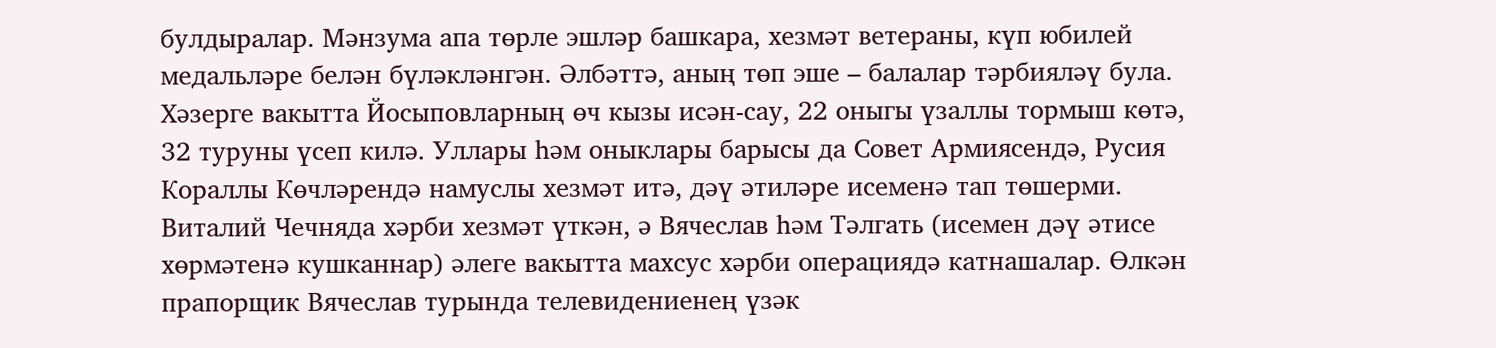булдыралар. Мәнзума апа төрле эшләр башкара, хезмәт ветераны, күп юбилей медальләре белән бүләкләнгән. Әлбәттә, аның төп эше – балалар тәрбияләү була. Хәзерге вакытта Йосыповларның өч кызы исән-сау, 22 оныгы үзаллы тормыш көтә, 32 туруны үсеп килә. Уллары һәм оныклары барысы да Совет Армиясендә, Русия Кораллы Көчләрендә намуслы хезмәт итә, дәү әтиләре исеменә тап төшерми. Виталий Чечняда хәрби хезмәт үткән, ә Вячеслав һәм Тәлгать (исемен дәү әтисе хөрмәтенә кушканнар) әлеге вакытта махсус хәрби операциядә катнашалар. Өлкән прапорщик Вячеслав турында телевидениенең үзәк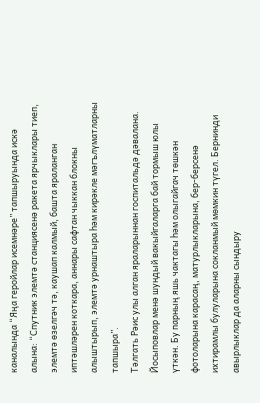каналында “Яңа геройлар исемнәре” тапшыруында искә алына: “Спутник элемтә станциясенә ракета ярчыклары тиеп, элемтә өзелгәч тә, каушап калмый, башта яраланган иптәшләрен коткара, аннары сафтан чыккан блокны алыштырып, элемтә урнаштыра һәм кирәкле мәгълүматларны тапшыра”.
Тәлгать Рәис улы алган яраларыннан госпитальдә дәвалана.
Йосыповлар менә шундый вакыйгаларга бай тормыш юлы үткән. Бу парның яшь чактагы һәм олыгайгач төшкән фотоларына карасаң, матурлыкларына, бер-берсенә ихтирамлы булуларына сокланмый мөмкин түгел. Бернинди авырлыклар да аларны сындыру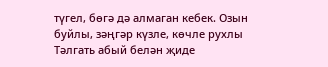түгел, бөгә дә алмаган кебек. Озын буйлы, зәңгәр күзле, көчле рухлы Тәлгать абый белән җиде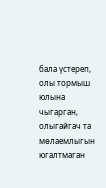бала үстереп, олы тормыш юлына чыгарган, олыгайгач та мөлаемлыгын югалтмаган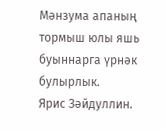Мәнзума апаның тормыш юлы яшь буыннарга үрнәк булырлык.
Ярис Зәйдуллин.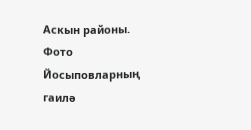Аскын районы.
Фото Йосыповларның гаилә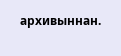архивыннан.